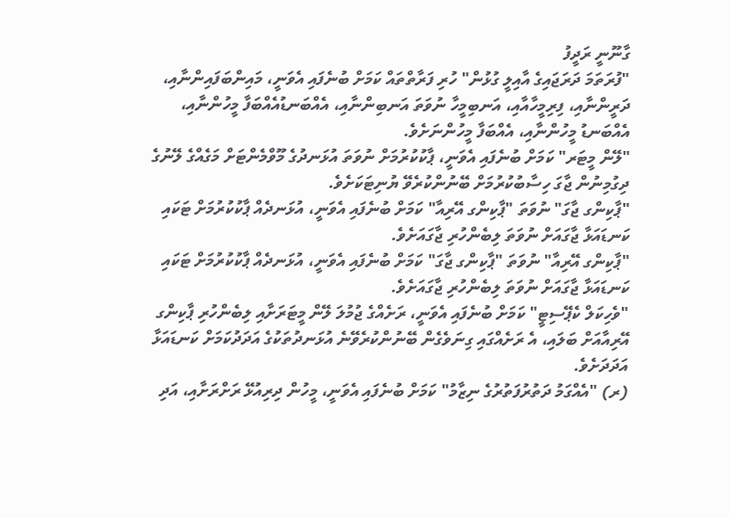ގާނޫނީ ރަދީފު
"ފުރަތަމަ ދަރަޖައިގެ އާއިލީ ގުޅުން" ހުރި ފަރާތްތައް ކަމަށް ބުނެފައި އެވަނީ، މައިންބަފައިންނާއި، ދަރީންނާއި، ފިރިމީހާއާއި، އަނބިމީހާ ނުވަތަ އަނބިންނާއި، އެއްބަނޑުއެއްބަފާ މީހުންނާއި، އެއްބަނޑު މީހުންނާއި، އެއްބަފާ މީހުންނަށެވެ.
"ލޭން މީޓަރ" ކަމަށް ބުނެފައި އެވަނީ، ޕާކުކުރުމަށް ނުވަތަ އުޅަނދުގެ މޫވްމެންޓަށް މަގެއްގެ ލޭނުގެ ދިގުމިނުން ޖާގަ ހިސާބުކުރުމަށް ބޭނުންކުރެވޭ ޔުނިޓަކަށެވެ.
"ޕާކިންގ ޖާގަ" ނުވަތަ "ޕާކިންގ އޭރިއާ" ކަމަށް ބުނެފައި އެވަނީ، އުޅަނދެއް ޕާކުކުރުމަށް ޓަކައި ކަނޑައަޅާ ޖާގައަށް ނުވަތަ ލިބެންހުރި ޖާގައަށެވެ.
"ޕާކިންގ އޭރިއާ" ނުވަތަ "ޕާކިންގ ޖާގަ" ކަމަށް ބުނެފައި އެވަނީ، އުޅަނދެއް ޕާކުކުރުމަށް ޓަކައި ކަނޑައަޅާ ޖާގައަށް ނުވަތަ ލިބެންހުރި ޖާގައަށެވެ.
"ވެހިކަލް ކެޕޭސިޓީ" ކަމަށް ބުނެފައި އެވަނީ، ރަށެއްގެ ޖުމުލަ ލޭން މީޓަރަށާއި ލިބެންހުރި ޕާކިންގ އޭރިއާއަށް ބަލައި، އެ ރަށެއްގައި ގިނަވެގެން ބޭނުންކުރެވޭނެ އުޅަނދުތަކުގެ އަދަދުކަމަށް ކަނޑައަޅާ އަދަދަށެވެ.
(ރ) "އެއްގަމު ދަތުރުފަތުރުގެ ނިޒާމު" ކަމަށް ބުނެފައި އެވަނީ، މީހުން ދިރިއުޅޭ ރަށްރަށާއި، އަދި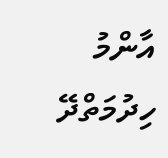އާންމު ހިދުމަތްދޭ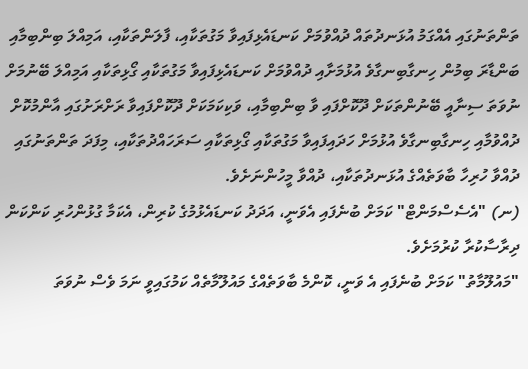ތަންތަނުގައި އެއްގަމު އުޅަނދުތައް ދުއްވުމަށް ކަނޑައެޅިފައިވާ މަގުތަކާއި، ފާލަންތަކާއި، އަމިއްލަ ބިންބިމާއި ބަންޑާރަ ބިމުން ހިނގާބިނގާވެ އުޅުމަށާއި ދުއްވުމަށް ކަނޑައެޅިފައިވާ މަގުތަކާއި ގޯޅިތަކާއި އަމިއްލަ ބޭނުމަށް ނުވަތަ ސިނާއީ ބޭނުންތަކަށް ދޫކޮށްފައި ވާ ބިންބިމާއި، ވަކިކަމަކަށް ދޫކޮށްފައިވާ ރަށްރަށުގައި އާންމުކޮށް ދުއްވުމާއި ހިނގާބިނގާވެ އުޅުމަށް ހަދައިފައިވާ މަގުތަކާއި ގޯޅިތަކާއި ސަރަހައްދުތަކާއި، މިފަދަ ތަންތަނުގައި ދުއްވާ ހުރިހާ ބާވަތެއްގެ އުޅަނދުތަކާއި، ދުއްވާ މީހުންނަށެވެ.
(ނ) "އެސެސްމަންޓް" ކަމަށް ބުނެފައި އެވަނީ، އަދަދު ކަނޑައެޅުމުގެ ކުރިން، އެކަމާ ގުޅުންހުރި ކަންކަން ދިރާސާކުރާ ކުރުމަށެވެ.
"މައުލޫމާތު" ކަމަށް ބުނެފައި އެ ވަނީ، ކޮންމެ ބާވަތެއްގެ މައުލޫމާތެއް ކަމުގައިވީ ނަމަ ވެސް ނުވަތަ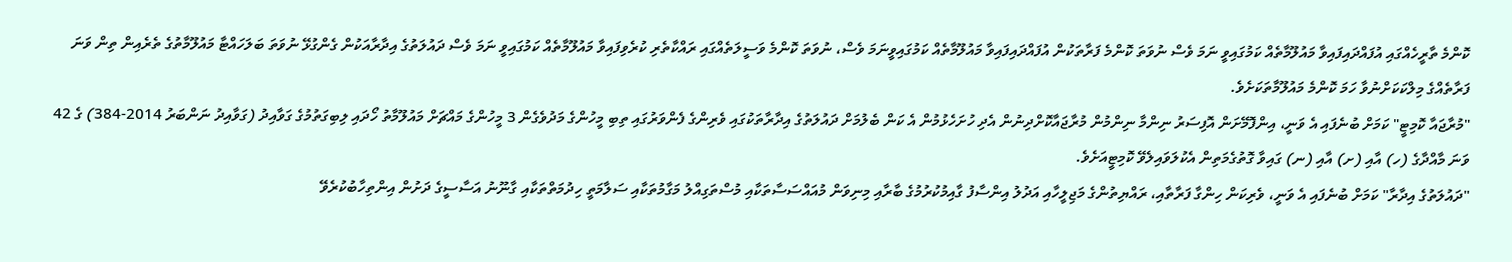ކޮންމެ ތާރީހެއްގައި އުފައްދައިފައިވާ މައުލޫމާތެއް ކަމުގައިވީ ނަމަ ވެސް ނުވަތަ ކޮންމެ ފަރާތަކުން އުފައްދައިފައިވާ މައުލޫމާތެއް ކަމުގައިވީނަމަ ވެސް، ނުވަތަ ކޮންމެ ވަސީލަތެއްގައި ރައްކާތެރި ކުރެވިފައިވާ މައުލޫމާތެއް ކަމުގައިވީ ނަމަ ވެސް ދައުލަތުގެ އިދާރާއަކުން ގެންގުޅޭ ނުވަތަ ބަލަހައްޓާ މައުލޫމާތުގެ ތެރެއިން ތިން ވަނަ ފަރާތެއްގެ މިލްކަކަށްނުވާ ހަމަ ކޮންމެ މައުލޫމާތަކަށެވެ.
"މުރާޖައާ ކޮމިޓީ" ކަމަށް ބުނެފައި އެ ވަނީ، އިންފޮމޭށަން އޮފިސަރު ނިންމާ ނިންމުން މުރާޖައާކޮށްދިނުން އެދި ހުށަހެޅުމުން އެ ކަން ބެލުމަށް ދައުލަތުގެ އިދާރާތަކުގައި ވެރިންގެ ފެންވަރުގައި ތިބި މީހުންގެ މަދުވެގެން 3 މީހުންގެ މައްޗަށް މައުލޫމާތު ހޯދައި ލިބިގަތުމުގެ ގަވާއިދު (ގަވާއިދު ނަންބަރު 2014-384) ގެ 42 ވަނަ މާއްދާގެ (ހ) އާއި (ށ) އާއި (ނ) ގައިވާ ގޮތުގެމަތިން އެކުލަވައިލެވޭ ކޮމިޓީއަށެވެ.
"ދައުލަތުގެ އިދާރާ" ކަމަށް ބުނެފައި އެ ވަނީ، ވެރިކަން ހިންގާ ފަރާތާއި، ރައްޔިތުންގެ މަޖިލީހާއި އަދުލު އިންސާފު ގާއިމުކުރުމުގެ ބާރާއި މިނިވަން މުއައްސަސާތަކާއި މުސްތަގިއްލު މަގާމުތަކާއި ސަލާމަތީ ހިދުމަތްތަކާއި ގާނޫނު އަސާސީގެ ދަށުން އިންތިހާބުކުރެވޭ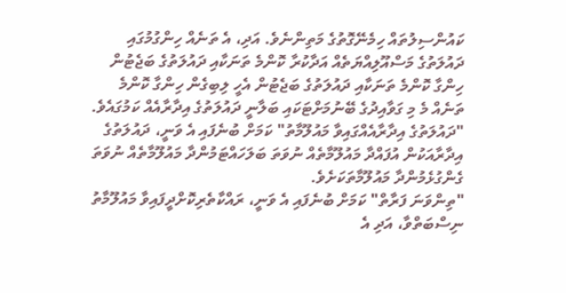ކައުންސިލުތައް ހިމެނޭގޮތުގެ މަތިންނެވެ. އަދި، އެ ތަނެއް ހިންގުމުގައި ދައުލަތުގެ މަސްއޫލިއްޔަތެއް އަދާކުރާ ކޮންމެ ތަނަކާއި ދައުލަތުގެ ބަޖެޓުން ހިންގާ ކޮންމެ ތަނަކާއި ދައުލަތުގެ ބަޖެޓުން އެހީ ލިބިގެން ހިންގާ ކޮންމެ ތަނެއް މެ މި ގަވާއިދުގެ ބޭނުމަށްޓަކައި ބަލާނީ ދައުލަތުގެ އިދާރާއެއް ކަމުގައެވެ.
"ދައުލަތުގެ އިދާރާއެއްގައިވާ މައުލޫމާތު" ކަމަށް ބުނެފައި އެ ވަނީ، ދައުލަތުގެ އިދާރާއަކުން އުފައްދާ މައުލޫމާތެއް ނުވަތަ ބަލަހައްޓަމުންދާ މައުލޫމާތެއް ނުވަތަ ގެންގުޅެމުންދާ މައުލޫމާތަކަށެވެ.
"ތިންވަނަ ފަރާތް" ކަމަށް ބުނެފައި އެ ވަނީ، ރައްކާތެރިކޮށްދީފައިވާ މައުލޫމާތު ނިސްބަތްވާ، އަދި އެ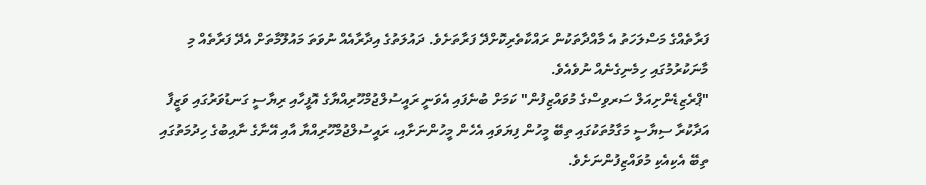ފަރާތެއްގެ މަސްލަހަތު އެ މާއްދާތަކުން ރައްކާތެރިކޮށްދޭ ފަރާތަށެވެ. ދައުލަތުގެ އިދާރާއެއް ނުވަތަ މައުލޫމާތަށް އެދޭ ފަރާތެއް މި މާނަކުރުމުގައި ހިމެނިގެނެއް ނުވެއެވެ.
"ޕްރެޒިޑެންށިއަލް ސަރވިސްގެ މުވައްޒިފުން" ކަމަށް ބުނެފައި އެވަނީ ރައީސުލްޖުމްހޫރިއްޔާގެ އޮފީހާއި ރިޔާސީ ގަނޑުވަރުގައި ވަޒީފާ އަދާކުރާ ސިޔާސީ މަގާމުތަކުގައި ތިބޭ މީހުން ފިޔަވައި އެހެން މީހުންނަށާއި، ރައީސުލްޖުމްހޫރިއްޔާ އާއި އޭނާގެ ނާއިބުގެ ހިދުމަތުގައި ތިބޭ އެކިއެކި މުވައްޒިފުންނަށެވެ.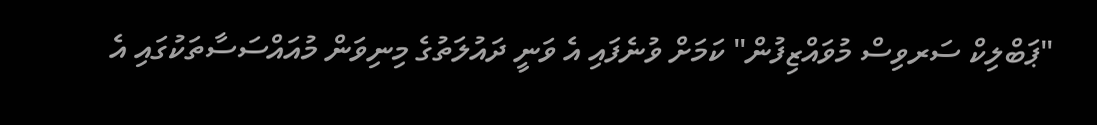"ޕަބްލިކް ސަރވިސް މުވައްޒިފުން" ކަމަށް ވުނެފައި އެ ވަނީ ދައުލަތުގެ މިނިވަން މުއައްސަސާތަކުގައި އެ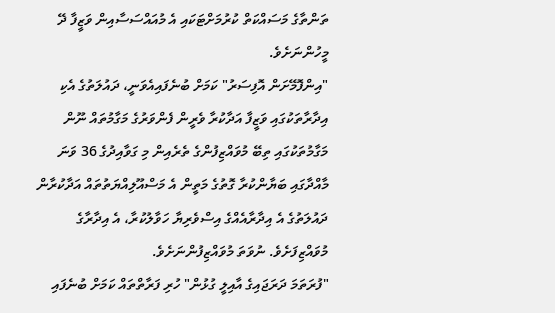ތަންތާގެ މަސައްކަތް ކުރުމަށްޓަކައި އެ މުއައްސަސާއިން ވަޒީފާ ދޭ މީހުންނަށެވެ.
"އިންފޮމޭށަން އޮފިސަރު" ކަމަށް ބުނެފައިއެވަނީ، ދައުލަތުގެ އެކި އިދާރާތަކުގައި ވަޒީފާ އަދާކުރާ ވެރީން ފެންވަރުގެ މަގާމުތައް ނޫން މަގާމުތަކުގައި ތިބޭ މުވައްޒިފުންގެ ތެރެއިން މި ގަވާއިދުގެ 36 ވަނަ މާއްދާގައި ބަޔާންކުރާ ގޮތުގެ މަތީން އެ މަސްއޫލިއްޔަތުތައް އަދާކުރާން ދައުލަތުގެ އެ އިދާރާއެއްގެ އިސްވެރިޔާ ހަވާލުކުރާ، އެ އިދާރާގެ މުވައްޒިފަށެވެ. ނުވަތަ މުވައްޒިފުންނަށެވެ.
"ފުރަތަމަ ދަރަޖައިގެ އާއިލީ ގުޅުން" ހުރި ފަރާތްތައް ކަމަށް ބުނެފައި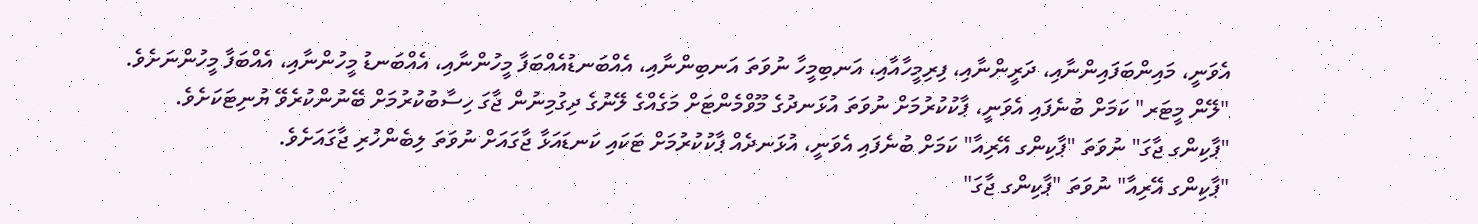އެވަނީ، މައިންބަފައިންނާއި، ދަރީންނާއި، ފިރިމީހާއާއި، އަނބިމީހާ ނުވަތަ އަނބިންނާއި، އެއްބަނޑުއެއްބަފާ މީހުންނާއި، އެއްބަނޑު މީހުންނާއި، އެއްބަފާ މީހުންނަށެވެ.
"ލޭން މީޓަރ" ކަމަށް ބުނެފައި އެވަނީ، ޕާކުކުރުމަށް ނުވަތަ އުޅަނދުގެ މޫވްމެންޓަށް މަގެއްގެ ލޭނުގެ ދިގުމިނުން ޖާގަ ހިސާބުކުރުމަށް ބޭނުންކުރެވޭ ޔުނިޓަކަށެވެ.
"ޕާކިންގ ޖާގަ" ނުވަތަ "ޕާކިންގ އޭރިއާ" ކަމަށް ބުނެފައި އެވަނީ، އުޅަނދެއް ޕާކުކުރުމަށް ޓަކައި ކަނޑައަޅާ ޖާގައަށް ނުވަތަ ލިބެންހުރި ޖާގައަށެވެ.
"ޕާކިންގ އޭރިއާ" ނުވަތަ "ޕާކިންގ ޖާގަ"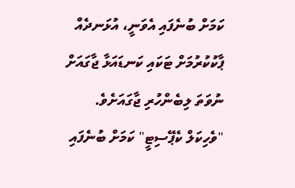ކަމަށް ބުނެފައި އެވަނީ، އުޅަނދެއް ޕާކުކުރުމަށް ޓަކައި ކަނޑައަޅާ ޖާގައަށް ނުވަތަ ލިބެންހުރި ޖާގައަށެވެ.
"ވެހިކަލް ކެޕޭސިޓީ" ކަމަށް ބުނެފައި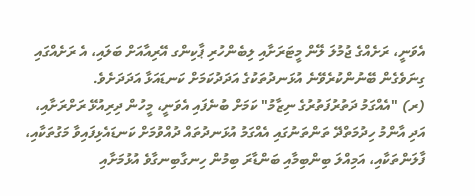އެވަނީ، ރަށެއްގެ ޖުމުލަ ލޭން މީޓަރަށާއި ލިބެންހުރި ޕާކިންގ އޭރިއާއަށް ބަލައި، އެ ރަށެއްގައި ގިނަވެގެން ބޭނުންކުރެވޭނެ އުޅަނދުތަކުގެ އަދަދުކަމަށް ކަނޑައަޅާ އަދަދަށެވެ.
(ރ) "އެއްގަމު ދަތުރުފަތުރުގެ ނިޒާމު" ކަމަށް ބުނެފައި އެވަނީ، މީހުން ދިރިއުޅޭ ރަށްރަށާއި، އަދި އާންމު ހިދުމަތްދޭ ތަންތަނުގައި އެއްގަމު އުޅަނދުތައް ދުއްވުމަށް ކަނޑައެޅިފައިވާ މަގުތަކާއި، ފާލަންތަކާއި، އަމިއްލަ ބިންބިމާއި ބަންޑާރަ ބިމުން ހިނގާބިނގާވެ އުޅުމަށާއި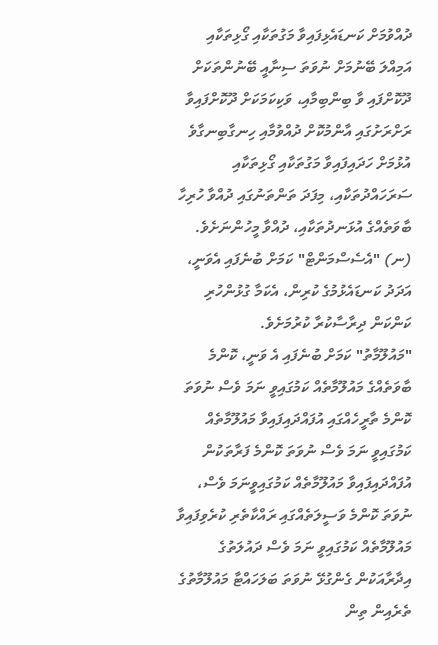ދުއްވުމަށް ކަނޑައެޅިފައިވާ މަގުތަކާއި ގޯޅިތަކާއި އަމިއްލަ ބޭނުމަށް ނުވަތަ ސިނާއީ ބޭނުންތަކަށް ދޫކޮށްފައި ވާ ބިންބިމާއި، ވަކިކަމަކަށް ދޫކޮށްފައިވާ ރަށްރަށުގައި އާންމުކޮށް ދުއްވުމާއި ހިނގާބިނގާވެ އުޅުމަށް ހަދައިފައިވާ މަގުތަކާއި ގޯޅިތަކާއި ސަރަހައްދުތަކާއި، މިފަދަ ތަންތަނުގައި ދުއްވާ ހުރިހާ ބާވަތެއްގެ އުޅަނދުތަކާއި، ދުއްވާ މީހުންނަށެވެ.
(ނ) "އެސެސްމަންޓް" ކަމަށް ބުނެފައި އެވަނީ، އަދަދު ކަނޑައެޅުމުގެ ކުރިން، އެކަމާ ގުޅުންހުރި ކަންކަން ދިރާސާކުރާ ކުރުމަށެވެ.
"މައުލޫމާތު" ކަމަށް ބުނެފައި އެ ވަނީ، ކޮންމެ ބާވަތެއްގެ މައުލޫމާތެއް ކަމުގައިވީ ނަމަ ވެސް ނުވަތަ ކޮންމެ ތާރީހެއްގައި އުފައްދައިފައިވާ މައުލޫމާތެއް ކަމުގައިވީ ނަމަ ވެސް ނުވަތަ ކޮންމެ ފަރާތަކުން އުފައްދައިފައިވާ މައުލޫމާތެއް ކަމުގައިވީނަމަ ވެސް، ނުވަތަ ކޮންމެ ވަސީލަތެއްގައި ރައްކާތެރި ކުރެވިފައިވާ މައުލޫމާތެއް ކަމުގައިވީ ނަމަ ވެސް ދައުލަތުގެ އިދާރާއަކުން ގެންގުޅޭ ނުވަތަ ބަލަހައްޓާ މައުލޫމާތުގެ ތެރެއިން ތިން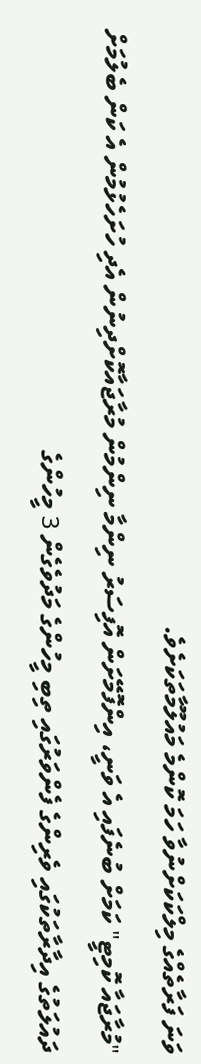ވަނަ ފަރާތެއްގެ މިލްކަކަށްނުވާ ހަމަ ކޮންމެ މައުލޫމާތަކަށެވެ.
"މުރާޖައާ ކޮމިޓީ" ކަމަށް ބުނެފައި އެ ވަނީ، އިންފޮމޭށަން އޮފިސަރު ނިންމާ ނިންމުން މުރާޖައާކޮށްދިނުން އެދި ހުށަހެޅުމުން އެ ކަން ބެލުމަށް ދައުލަތުގެ އިދާރާތަކުގައި ވެރިންގެ ފެންވަރުގައި ތިބި މީހުންގެ މަދުވެގެން 3 މީހުންގެ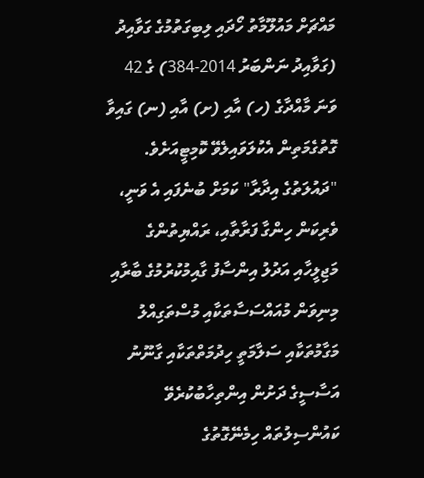މައްޗަށް މައުލޫމާތު ހޯދައި ލިބިގަތުމުގެ ގަވާއިދު (ގަވާއިދު ނަންބަރު 2014-384) ގެ 42 ވަނަ މާއްދާގެ (ހ) އާއި (ށ) އާއި (ނ) ގައިވާ ގޮތުގެމަތިން އެކުލަވައިލެވޭ ކޮމިޓީއަށެވެ.
"ދައުލަތުގެ އިދާރާ" ކަމަށް ބުނެފައި އެ ވަނީ، ވެރިކަން ހިންގާ ފަރާތާއި، ރައްޔިތުންގެ މަޖިލީހާއި އަދުލު އިންސާފު ގާއިމުކުރުމުގެ ބާރާއި މިނިވަން މުއައްސަސާތަކާއި މުސްތަގިއްލު މަގާމުތަކާއި ސަލާމަތީ ހިދުމަތްތަކާއި ގާނޫނު އަސާސީގެ ދަށުން އިންތިހާބުކުރެވޭ ކައުންސިލުތައް ހިމެނޭގޮތުގެ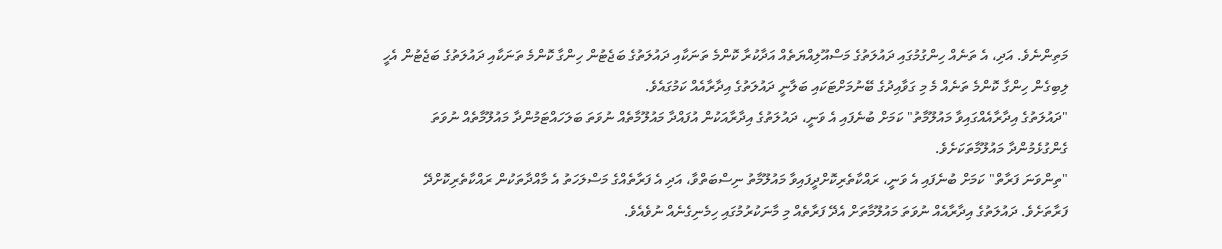މަތިންނެވެ. އަދި، އެ ތަނެއް ހިންގުމުގައި ދައުލަތުގެ މަސްއޫލިއްޔަތެއް އަދާކުރާ ކޮންމެ ތަނަކާއި ދައުލަތުގެ ބަޖެޓުން ހިންގާ ކޮންމެ ތަނަކާއި ދައުލަތުގެ ބަޖެޓުން އެހީ ލިބިގެން ހިންގާ ކޮންމެ ތަނެއް މެ މި ގަވާއިދުގެ ބޭނުމަށްޓަކައި ބަލާނީ ދައުލަތުގެ އިދާރާއެއް ކަމުގައެވެ.
"ދައުލަތުގެ އިދާރާއެއްގައިވާ މައުލޫމާތު" ކަމަށް ބުނެފައި އެ ވަނީ، ދައުލަތުގެ އިދާރާއަކުން އުފައްދާ މައުލޫމާތެއް ނުވަތަ ބަލަހައްޓަމުންދާ މައުލޫމާތެއް ނުވަތަ ގެންގުޅެމުންދާ މައުލޫމާތަކަށެވެ.
"ތިންވަނަ ފަރާތް" ކަމަށް ބުނެފައި އެ ވަނީ، ރައްކާތެރިކޮށްދީފައިވާ މައުލޫމާތު ނިސްބަތްވާ، އަދި އެ ފަރާތެއްގެ މަސްލަހަތު އެ މާއްދާތަކުން ރައްކާތެރިކޮށްދޭ ފަރާތަށެވެ. ދައުލަތުގެ އިދާރާއެއް ނުވަތަ މައުލޫމާތަށް އެދޭ ފަރާތެއް މި މާނަކުރުމުގައި ހިމެނިގެނެއް ނުވެއެވެ.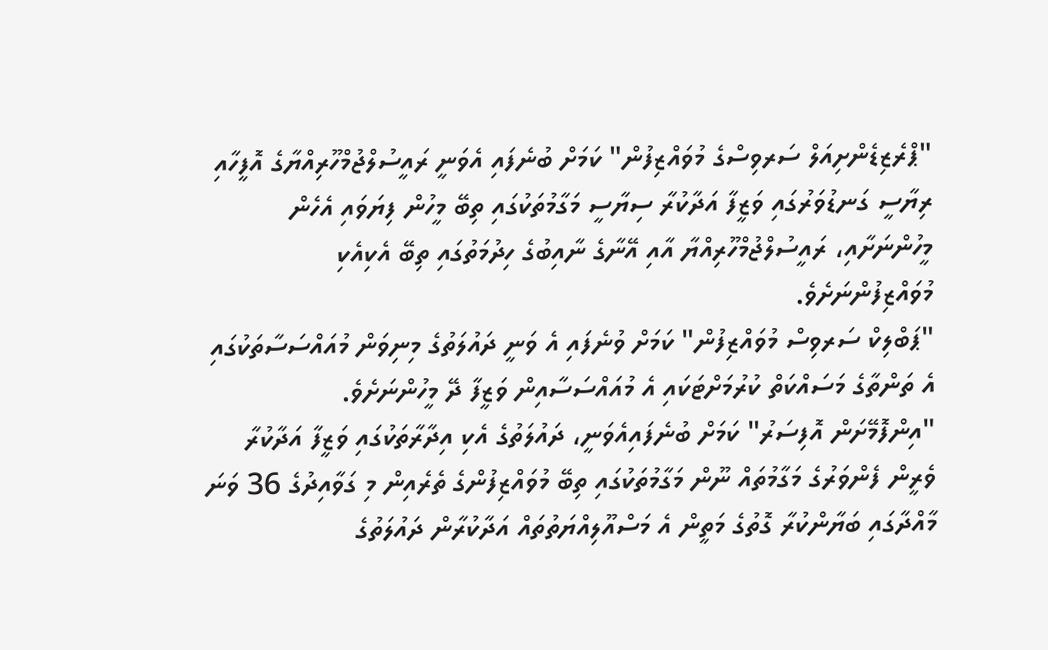"ޕްރެޒިޑެންށިއަލް ސަރވިސްގެ މުވައްޒިފުން" ކަމަށް ބުނެފައި އެވަނީ ރައީސުލްޖުމްހޫރިއްޔާގެ އޮފީހާއި ރިޔާސީ ގަނޑުވަރުގައި ވަޒީފާ އަދާކުރާ ސިޔާސީ މަގާމުތަކުގައި ތިބޭ މީހުން ފިޔަވައި އެހެން މީހުންނަށާއި، ރައީސުލްޖުމްހޫރިއްޔާ އާއި އޭނާގެ ނާއިބުގެ ހިދުމަތުގައި ތިބޭ އެކިއެކި މުވައްޒިފުންނަށެވެ.
"ޕަބްލިކް ސަރވިސް މުވައްޒިފުން" ކަމަށް ވުނެފައި އެ ވަނީ ދައުލަތުގެ މިނިވަން މުއައްސަސާތަކުގައި އެ ތަންތާގެ މަސައްކަތް ކުރުމަށްޓަކައި އެ މުއައްސަސާއިން ވަޒީފާ ދޭ މީހުންނަށެވެ.
"އިންފޮމޭށަން އޮފިސަރު" ކަމަށް ބުނެފައިއެވަނީ، ދައުލަތުގެ އެކި އިދާރާތަކުގައި ވަޒީފާ އަދާކުރާ ވެރީން ފެންވަރުގެ މަގާމުތައް ނޫން މަގާމުތަކުގައި ތިބޭ މުވައްޒިފުންގެ ތެރެއިން މި ގަވާއިދުގެ 36 ވަނަ މާއްދާގައި ބަޔާންކުރާ ގޮތުގެ މަތީން އެ މަސްއޫލިއްޔަތުތައް އަދާކުރާން ދައުލަތުގެ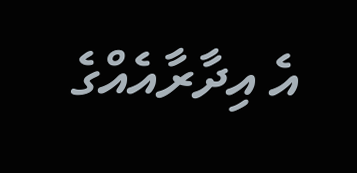އެ އިދާރާއެއްގެ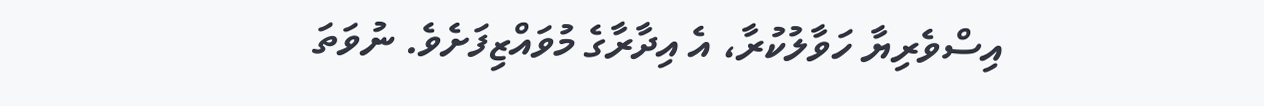އިސްވެރިޔާ ހަވާލުކުރާ، އެ އިދާރާގެ މުވައްޒިފަށެވެ. ނުވަތަ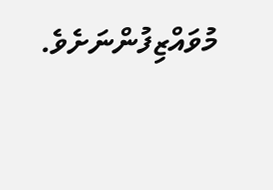މުވައްޒިފުންނަށެވެ.